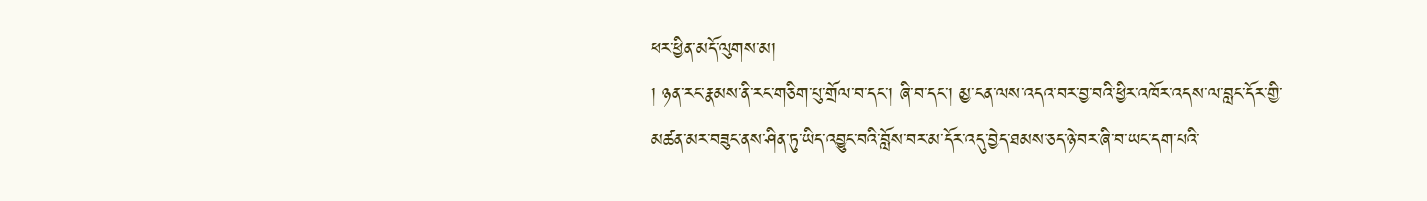ཕར་ཕྱིན་མདོ་ལུགས་མ།
། ཉན་རང་རྣམས་ནི་རང་གཅིག་པུ་གྲོལ་བ་དང་། ཞི་བ་དང་། མྱ་ངན་ལས་འདའ་བར་བྱ་བའི་ཕྱིར་འཁོར་འདས་ལ་བླང་དོར་གྱི་མཚན་མར་བཟུང་ནས་ཤིན་ཏུ་ཡིད་འབྱུང་བའི་བློས་བར་མ་དོར་འདུ་བྱེད་ཐམས་ཅད་ཉེ་བར་ཞི་བ་ཡང་དག་པའི་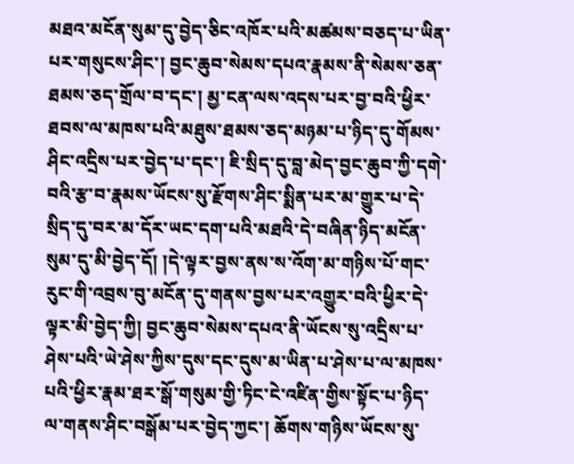མཐའ་མངོན་སུམ་དུ་བྱེད་ཅིང་འཁོར་པའི་མཚམས་བཅད་པ་ཡིན་པར་གསུངས་ཤིང་། བྱང་ཆུབ་སེམས་དཔའ་རྣམས་ནི་སེམས་ཅན་ཐམས་ཅད་གྲོལ་བ་དང་། མྱ་ངན་ལས་འདས་པར་བྱ་བའི་ཕྱིར་ཐབས་ལ་མཁས་པའི་མཐུས་ཐམས་ཅད་མཉམ་པ་ཉིད་དུ་གོམས་ཤིང་འདྲིས་པར་བྱེད་པ་དང་། ཇི་སྲིད་དུ་བླ་མེད་བྱང་ཆུབ་ཀྱི་དགེ་བའི་རྩ་བ་རྣམས་ཡོངས་སུ་རྫོགས་ཤིང་སྨིན་པར་མ་གྱུར་པ་དེ་སྲིད་དུ་བར་མ་དོར་ཡང་དག་པའི་མཐའི་དེ་བཞིན་ཉིད་མངོན་སུམ་དུ་མི་བྱེད་དོ། །དེ་ལྟར་བྱས་ནས་ས་འོག་མ་གཉིས་པོ་གང་རུང་གི་འབྲས་བུ་མངོན་དུ་གནས་བྱས་པར་འགྱུར་བའི་ཕྱིར་དེ་ལྟར་མི་བྱེད་ཀྱི། བྱང་ཆུབ་སེམས་དཔའ་ནི་ཡོངས་སུ་འདྲིས་པ་ཤེས་པའི་ཡེ་ཤེས་ཀྱིས་དུས་དང་དུས་མ་ཡིན་པ་ཤེས་པ་ལ་མཁས་པའི་ཕྱིར་རྣམ་ཐར་སྒོ་གསུམ་གྱི་ཏིང་ངེ་འཛིན་གྱིས་སྟོང་པ་ཉིད་ལ་གནས་ཤིང་བསྒོམ་པར་བྱེད་ཀྱང་། ཆོགས་གཉིས་ཡོངས་སུ་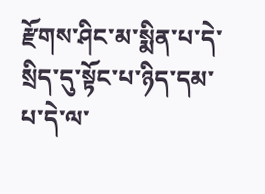རྫོགས་ཤིང་མ་སྨིན་པ་དེ་སྲིད་དུ་སྟོང་པ་ཉིད་དམ་པ་དེ་ལ་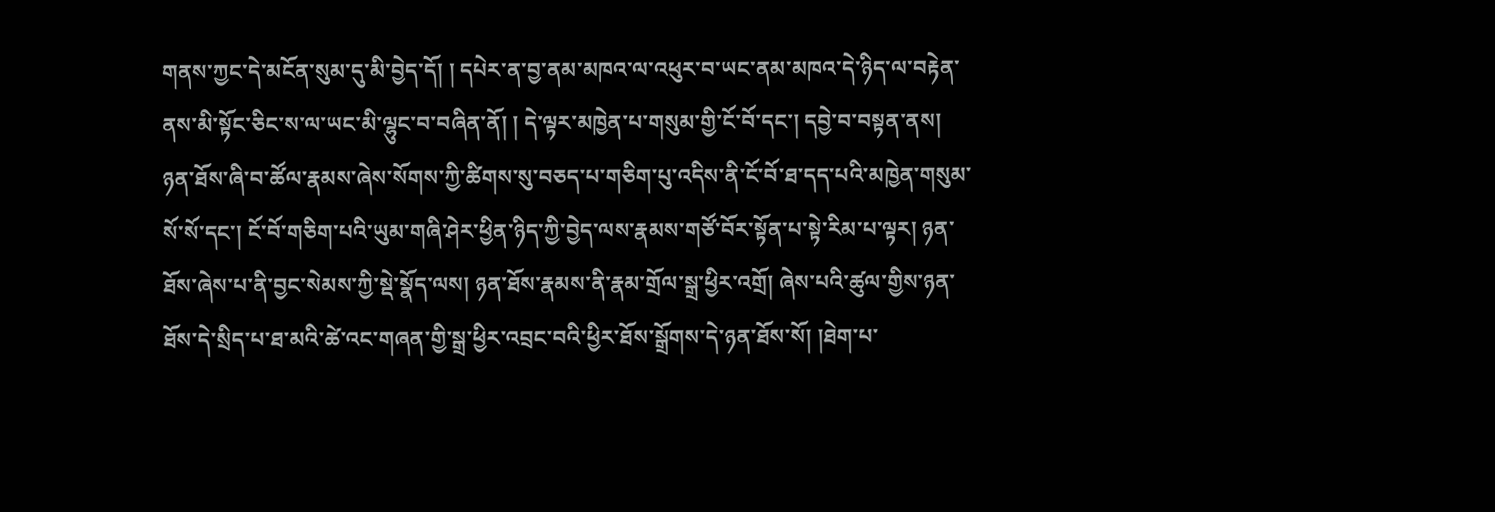གནས་ཀྱང་དེ་མངོན་སུམ་དུ་མི་བྱེད་དོ། ། དཔེར་ན་བྱ་ནམ་མཁའ་ལ་འཕུར་བ་ཡང་ནམ་མཁའ་དེ་ཉིད་ལ་བརྟེན་ནས་མི་སྟོང་ཅིང་ས་ལ་ཡང་མི་ལྷུང་བ་བཞིན་ནོ། ། དེ་ལྟར་མཁྱེན་པ་གསུམ་གྱི་ངོ་བོ་དང་། དབྱེ་བ་བསྟན་ནས། ཉན་ཐོས་ཞི་བ་ཚོལ་རྣམས་ཞེས་སོགས་ཀྱི་ཚིགས་སུ་བཅད་པ་གཅིག་པུ་འདིས་ནི་ངོ་བོ་ཐ་དད་པའི་མཁྱེན་གསུམ་སོ་སོ་དང་། ངོ་བོ་གཅིག་པའི་ཡུམ་གཞི་ཤེར་ཕྱིན་ཉིད་ཀྱི་བྱེད་ལས་རྣམས་གཙོ་བོར་སྟོན་པ་སྟེ་རིམ་པ་ལྟར། ཉན་ཐོས་ཞེས་པ་ནི་བྱང་སེམས་ཀྱི་སྡེ་སྣོད་ལས། ཉན་ཐོས་རྣམས་ནི་རྣམ་གྲོལ་སྒྲ་ཕྱིར་འགྲོ། ཞེས་པའི་ཚུལ་གྱིས་ཉན་ཐོས་དེ་སྲིད་པ་ཐ་མའི་ཚེ་འང་གཞན་གྱི་སྒྲ་ཕྱིར་འབྲང་བའི་ཕྱིར་ཐོས་སྒྲོགས་དེ་ཉན་ཐོས་སོ། །ཐེག་པ་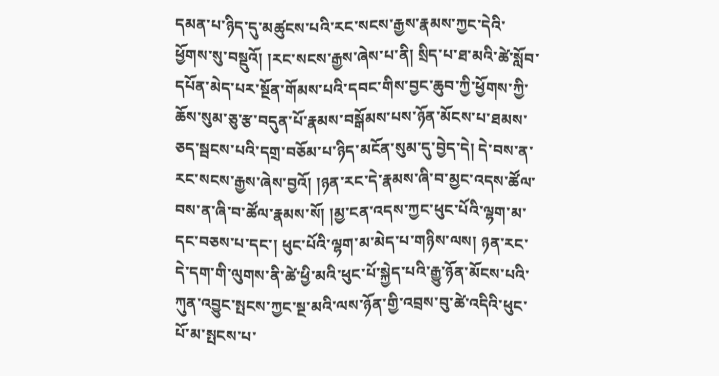དམན་པ་ཉིད་དུ་མཚུངས་པའི་རང་སངས་རྒྱས་རྣམས་ཀྱང་དེའི་ཕྱོགས་སུ་བསྡུའོ། །རང་སངས་རྒྱས་ཞེས་པ་ནི། སྲིད་པ་ཐ་མའི་ཚེ་སློབ་དཔོན་མེད་པར་སྔོན་གོམས་པའི་དབང་གིས་བྱང་ཆུབ་ཀྱི་ཕྱོགས་ཀྱི་ཆོས་སུམ་ཅུ་རྩ་བདུན་པོ་རྣམས་བསྒོམས་པས་ཉོན་མོངས་པ་ཐམས་ཅད་སྦངས་པའི་དགྲ་བཅོམ་པ་ཉིད་མངོན་སུམ་དུ་བྱེད་དེ། དེ་བས་ན་རང་སངས་རྒྱས་ཞེས་བྱའོ། །ཉན་རང་དེ་རྣམས་ཞི་བ་མྱང་འདས་ཚོལ་བས་ན་ཞི་བ་ཚོལ་རྣམས་སོ། །མྱ་ངན་འདས་ཀྱང་ཕུང་པོའི་ལྷག་མ་དང་བཅས་པ་དང་། ཕུང་པོའི་ལྷག་མ་མེད་པ་གཉིས་ལས། ཉན་རང་དེ་དག་གི་ལུགས་ནི་ཚེ་ཕྱི་མའི་ཕུང་པོ་སྐྱེད་པའི་རྒྱུ་ཉོན་མོངས་པའི་ཀུན་འབྱུང་སྤངས་ཀྱང་སྔ་མའི་ལས་ཉོན་གྱི་འབྲས་བུ་ཚེ་འདིའི་ཕུང་པོ་མ་སྤངས་པ་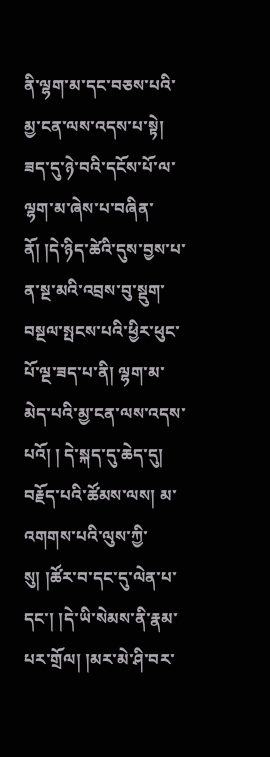ནི་ལྷག་མ་དང་བཅས་པའི་མྱ་ངན་ལས་འདས་པ་སྟེ། ཟད་དུ་ཉེ་བའི་དངོས་པོ་ལ་ལྷག་མ་ཞེས་པ་བཞིན་ནོ། །དེ་ཉིད་ཚེའི་དུས་བྱས་པ་ན་སྔ་མའི་འབྲས་བུ་སྡུག་བསྔལ་སྤངས་པའི་ཕྱིར་ཕུང་པོ་ལྔ་ཟད་པ་ནི། ལྷག་མ་མེད་པའི་མྱ་ངན་ལས་འདས་པའོ། ། དེ་སྐད་དུ་ཆེད་དུ། བརྗོད་པའི་ཚོམས་ལས། མ་འགགས་པའི་ལུས་ཀྱི་སུ། །ཚོར་བ་དང་དུ་ལེན་པ་དང་། །དེ་ཡི་སེམས་ནི་རྣམ་པར་གྲོལ། །མར་མེ་ཤི་བར་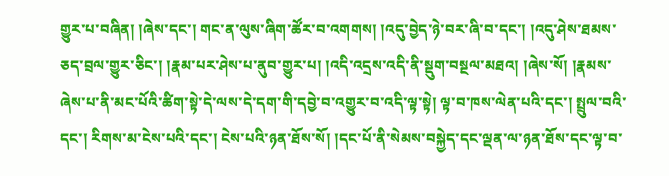གྱུར་པ་བཞིན། །ཞེས་དང་། གང་ན་ལུས་ཞིག་ཚོར་བ་འགགས། །འདུ་བྱེད་ཉེ་བར་ཞི་བ་དང་། །འདུ་ཤེས་ཐམས་ཅད་བྲལ་གྱུར་ཅིང་། །རྣམ་པར་ཤེས་པ་ནུབ་གྱུར་པ། །འདི་འདྲས་འདི་ནི་སྡུག་བསྔལ་མཐའ། །ཞེས་སོ། །རྣམས་ཞེས་པ་ནི་མང་པོའི་ཚིག་སྟེ་དེ་ལས་དེ་དག་གི་དབྱེ་བ་འགྱུར་བ་འདི་ལྟ་སྟེ། ལྟ་བ་ཁས་ལེན་པའི་དང་། སྤྲུལ་བའི་དང་། རིགས་མ་ངེས་པའི་དང་། ངེས་པའི་ཉན་ཐོས་སོ། །དང་པོ་ནི་སེམས་བསྐྱེད་དང་ལྡན་ལ་ཉན་ཐོས་དང་ལྟ་བ་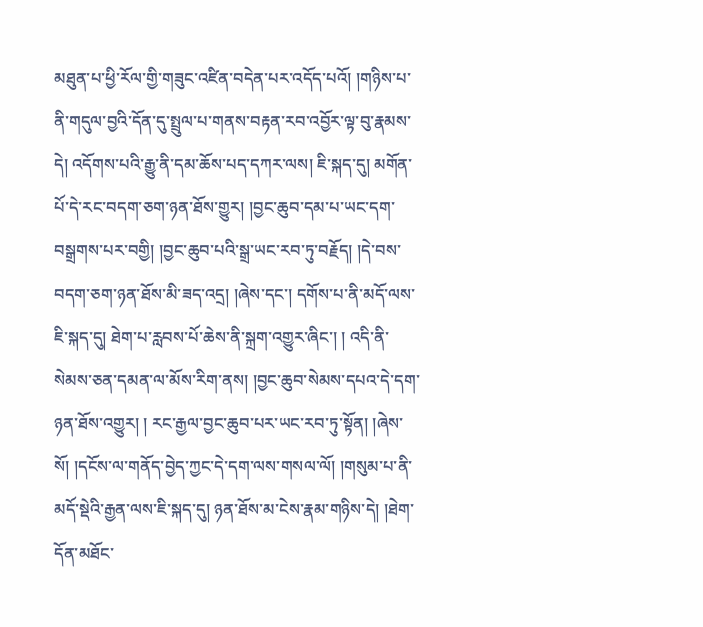མཐུན་པ་ཕྱི་རོལ་གྱི་གཟུང་འཛིན་བདེན་པར་འདོད་པའོ། །གཉིས་པ་ནི་གདུལ་བྱའི་དོན་དུ་སྤྲུལ་པ་གནས་བརྟན་རབ་འབྱོར་ལྟ་བུ་རྣམས་དེ། འདོགས་པའི་རྒྱུ་ནི་དམ་ཆོས་པད་དཀར་ལས། ཇི་སྐད་དུ། མགོན་པོ་དེ་རང་བདག་ཅག་ཉན་ཐོས་གྱུར། །བྱང་ཆུབ་དམ་པ་ཡང་དག་བསྒྲགས་པར་བགྱི། །བྱང་ཆུབ་པའི་སྒྲ་ཡང་རབ་ཏུ་བརྗོད། །དེ་བས་བདག་ཅག་ཉན་ཐོས་མི་ཟད་འདྲ། །ཞེས་དང་། དགོས་པ་ནི་མདོ་ལས་ཇི་སྐད་དུ། ཐེག་པ་རླབས་པོ་ཆེས་ནི་སྐྲག་འགྱུར་ཞིང་། ། འདི་ནི་སེམས་ཅན་དམན་ལ་མོས་རིག་ནས། །བྱང་ཆུབ་སེམས་དཔའ་དེ་དག་ཉན་ཐོས་འགྱུར། ། རང་རྒྱལ་བྱང་ཆུབ་པར་ཡང་རབ་ཏུ་སྟོན། །ཞེས་སོ། །དངོས་ལ་གནོད་བྱེད་ཀྱང་དེ་དག་ལས་གསལ་ལོ། །གསུམ་པ་ནི་མདོ་སྡེའི་རྒྱན་ལས་ཇི་སྐད་དུ། ཉན་ཐོས་མ་ངེས་རྣམ་གཉིས་དེ། །ཐེག་དོན་མཐོང་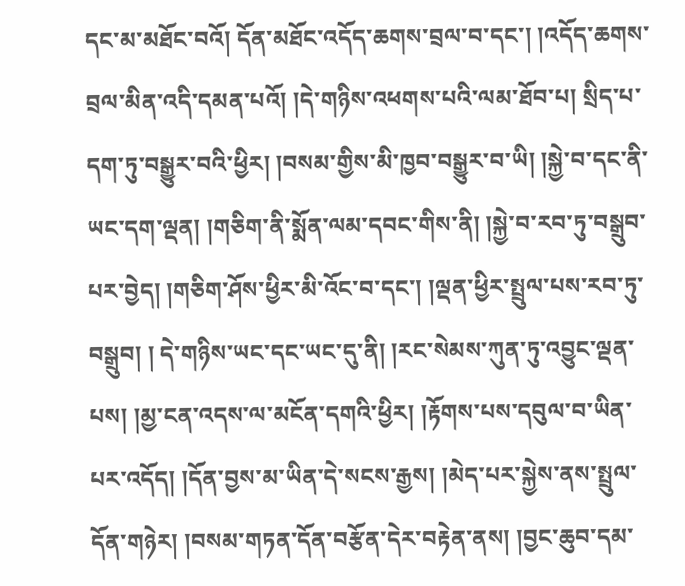དང་མ་མཐོང་བའོ། དོན་མཐོང་འདོད་ཆགས་བྲལ་བ་དང་། །འདོད་ཆགས་བྲལ་མིན་འདི་དམན་པའོ། །དེ་གཉིས་འཕགས་པའི་ལམ་ཐོབ་པ། སྲིད་པ་དག་ཏུ་བསྒྱུར་བའི་ཕྱིར། །བསམ་གྱིས་མི་ཁྱབ་བསྒྱུར་བ་ཡི། །སྐྱེ་བ་དང་ནི་ཡང་དག་ལྡན། །གཅིག་ནི་སྨོན་ལམ་དབང་གིས་ནི། །སྐྱེ་བ་རབ་ཏུ་བསྒྲུབ་པར་བྱེད། །གཅིག་ཤོས་ཕྱིར་མི་འོང་བ་དང་། །ལྡན་ཕྱིར་སྤྲུལ་པས་རབ་ཏུ་བསྒྲུབ། ། དེ་གཉིས་ཡང་དང་ཡང་དུ་ནི། །རང་སེམས་ཀུན་ཏུ་འབྱུང་ལྡན་པས། །མྱ་ངན་འདས་ལ་མངོན་དགའི་ཕྱིར། །རྟོགས་པས་དབུལ་བ་ཡིན་པར་འདོད། །དོན་བྱས་མ་ཡིན་དེ་སངས་རྒྱས། །མེད་པར་སྐྱེས་ནས་སྤྲུལ་དོན་གཉེར། །བསམ་གཏན་དོན་བརྩོན་དེར་བརྟེན་ནས། །བྱང་ཆུབ་དམ་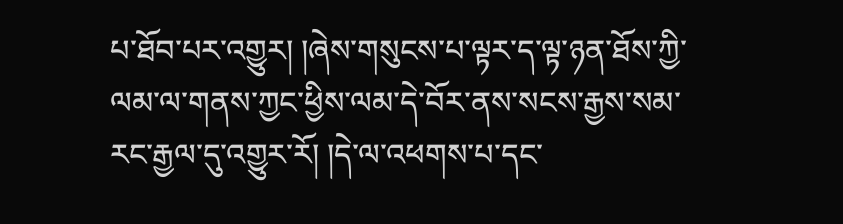པ་ཐོབ་པར་འགྱུར། །ཞེས་གསུངས་པ་ལྟར་ད་ལྟ་ཉན་ཐོས་ཀྱི་ལམ་ལ་གནས་ཀྱང་ཕྱིས་ལམ་དེ་བོར་ནས་སངས་རྒྱས་སམ་རང་རྒྱལ་དུ་འགྱུར་རོ། །དེ་ལ་འཕགས་པ་དང་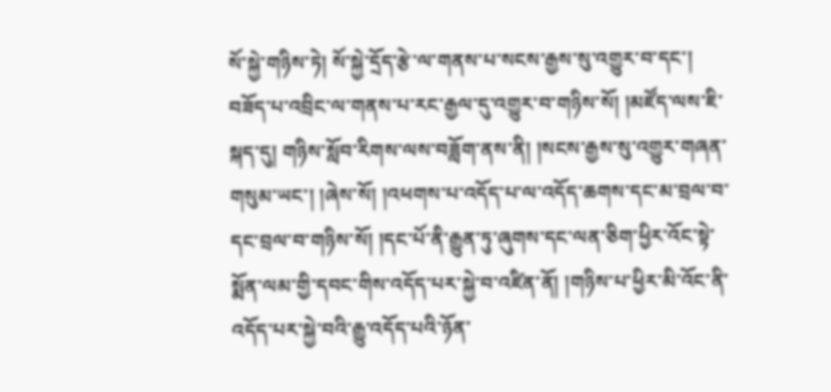སོ་སྐྱེ་གཉིས་ཏེ། སོ་སྐྱེ་དྲོད་རྩེ་ལ་གནས་པ་སངས་རྒྱས་སུ་འགྱུར་བ་དང་། བཟོད་པ་འབྲིང་ལ་གནས་པ་རང་རྒྱལ་དུ་འགྱུར་བ་གཉིས་སོ། །མཛོད་ལས་ཇི་སྐད་དུ། གཉིས་སློབ་རིགས་ལས་བཟློག་ནས་ནི། །སངས་རྒྱས་སུ་འགྱུར་གཞན་གསུམ་ཡང་། །ཞེས་སོ། །འཕགས་པ་འདོད་པ་ལ་འདོད་ཆགས་དང་མ་བྲལ་བ་དང་བྲལ་བ་གཉིས་སོ། །དང་པོ་ནི་རྒྱུན་ཏུ་ཞུགས་དང་ལན་ཅིག་ཕྱིར་འོང་སྟེ་སྨོན་ལམ་གྱི་དབང་གིས་འདོད་པར་སྐྱེ་བ་འཛིན་ནོ། །གཉིས་པ་ཕྱིར་མི་འོང་ནི་འདོད་པར་སྐྱེ་བའི་རྒྱུ་འདོད་པའི་ཉོན་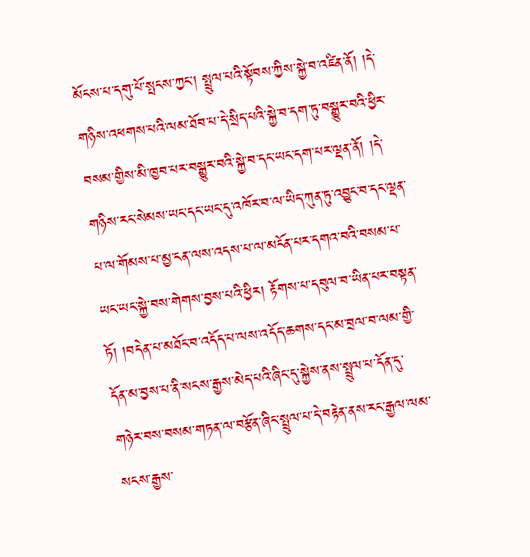མོངས་པ་དགུ་པོ་སྤངས་ཀྱང་། སྤྲུལ་པའི་སྟོབས་ཀྱིས་སྐྱེ་བ་འཛིན་ནོ། །དེ་གཉིས་འཕགས་པའི་ལམ་ཐོབ་པ་དེ་སྲིད་པའི་སྐྱེ་བ་དག་ཏུ་བསྒྱུར་བའི་ཕྱིར་བསམ་གྱིས་མི་ཁྱབ་པར་བསྒྱུར་བའི་སྐྱེ་བ་དང་ཡང་དག་པར་ལྡན་ནོ། །དེ་གཉིས་རང་སེམས་ཡང་དང་ཡང་དུ་འཁོར་བ་ལ་ཡིད་ཀུན་ཏུ་འབྱུང་བ་དང་ལྡན་པ་ལ་གོམས་པ་མྱ་ངན་ལས་འདས་པ་ལ་མངོན་པར་དགའ་བའི་བསམ་པ་ཡང་ཡང་སྐྱེ་བས་གེགས་བྱས་པའི་ཕྱིར། རྟོགས་པ་དབུལ་བ་ཡིན་པར་བསྟན་ཏོ། །བདེན་པ་མཐོང་བ་འདོད་པ་ལས་འདོད་ཆགས་དང་མ་བྲལ་བ་ལམ་གྱི་དོན་མ་བྱས་པ་ནི་སངས་རྒྱས་མེད་པའི་ཞིང་དུ་སྐྱེས་ནས་སྤྲུལ་པ་དོན་དུ་གཉེར་བས་བསམ་གཏན་ལ་བརྩོན་ཞིང་སྤྲུལ་པ་དེ་བརྟེན་ནས་རང་རྒྱལ་ལམ་སངས་རྒྱས་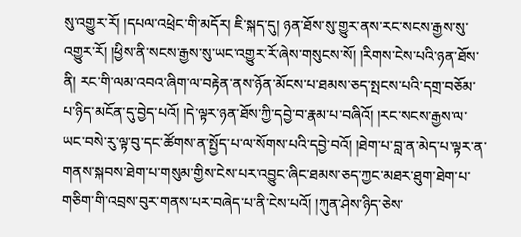སུ་འགྱུར་རོ། །དཔལ་འཕྲེང་གི་མདོར། ཇི་སྐད་དུ། ཉན་ཐོས་སུ་གྱུར་ནས་རང་སངས་རྒྱས་སུ་འགྱུར་རོ། །ཕྱིས་ནི་སངས་རྒྱས་སུ་ཡང་འགྱུར་རོ་ཞེས་གསུངས་སོ། །རིགས་ངེས་པའི་ཉན་ཐོས་ནི། རང་གི་ལམ་འབའ་ཞིག་ལ་བརྟེན་ནས་ཉོན་མོངས་པ་ཐམས་ཅད་སྤངས་པའི་དགྲ་བཅོམ་པ་ཉིད་མངོན་དུ་བྱེད་པའོ། །དེ་ལྟར་ཉན་ཐོས་ཀྱི་དབྱེ་བ་རྣམ་པ་བཞིའོ། །རང་སངས་རྒྱས་ལ་ཡང་བསེ་རུ་ལྟ་བུ་དང་ཚོགས་ན་སྤྱོད་པ་ལ་སོགས་པའི་དབྱེ་བའོ། །ཐེག་པ་བླ་ན་མེད་པ་ལྟར་ན་གནས་སྐབས་ཐེག་པ་གསུམ་གྱིས་ངེས་པར་འབྱུང་ཞིང་ཐམས་ཅད་ཀྱང་མཐར་ཐུག་ཐེག་པ་གཅིག་གི་འབྲས་བུར་གནས་པར་བཞེད་པ་ནི་ངེས་པའོ། །ཀུན་ཤེས་ཉིད་ཅེས་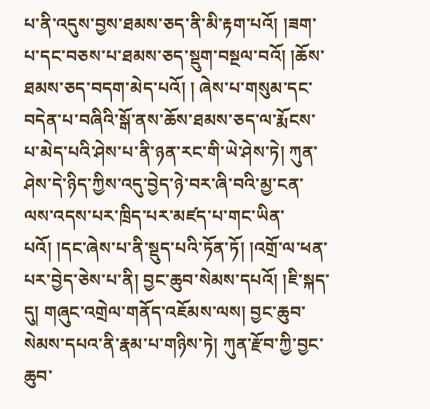པ་ནི་འདུས་བྱས་ཐམས་ཅད་ནི་མི་རྟག་པའོ། །ཟག་པ་དང་བཅས་པ་ཐམས་ཅད་སྡུག་བསྔལ་བའོ། །ཆོས་ཐམས་ཅད་བདག་མེད་པའོ། ། ཞེས་པ་གསུམ་དང་བདེན་པ་བཞིའི་སྒོ་ནས་ཆོས་ཐམས་ཅད་ལ་རྨོངས་པ་མེད་པའི་ཤེས་པ་ནི་ཉན་རང་གི་ཡེ་ཤེས་ཏེ། ཀུན་ཤེས་དེ་ཉིད་ཀྱིས་འདུ་བྱེད་ཉེ་བར་ཞི་བའི་མྱ་ངན་ལས་འདས་པར་ཁྲིད་པར་མཛད་པ་གང་ཡིན་པའོ། །དང་ཞེས་པ་ནི་སྡུད་པའི་ཏོན་ཏོ། །འགྲོ་ལ་ཕན་པར་བྱེད་ཅེས་པ་ནི། བྱང་ཆུབ་སེམས་དཔའོ། །ཇི་སྐད་དུ། གཞུང་འགྲེལ་གནོད་འཇོམས་ལས། བྱང་ཆུབ་སེམས་དཔའ་ནི་རྣམ་པ་གཉིས་ཏེ། ཀུན་རྫོབ་ཀྱི་བྱང་ཆུབ་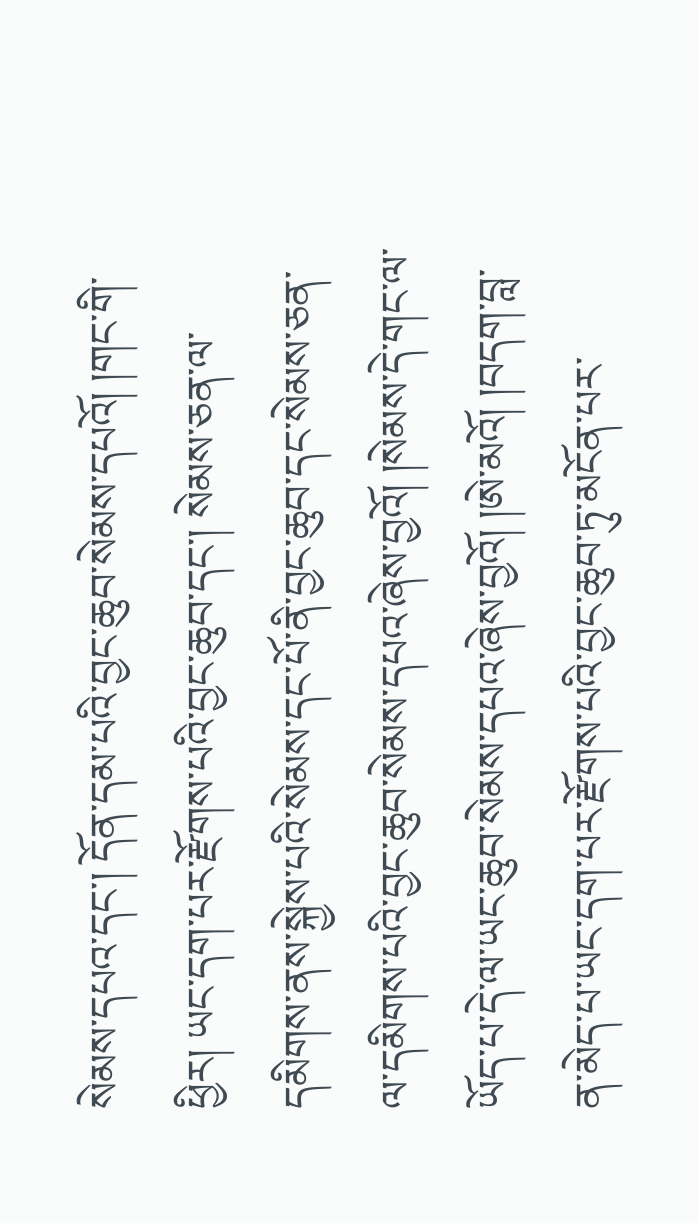སེམས་དཔའ་དང་། དོན་དམ་པའི་བྱང་ཆུབ་སེམས་དཔའོ། །གང་གི་ཕྱིར། ཡང་དག་པར་རྫོགས་པའི་བྱང་ཆུབ་དང་། སེམས་ཅན་ལ་དམིགས་ནས་སྐྱེས་པའི་སེམས་དང་པོ་ནི་བྱང་ཆུབ་དང་སེམས་ཅན་ལ་དམིགས་པའི་བྱང་ཆུབ་སེམས་དཔའ་ཞེས་བྱའོ། །སེམས་དེ་གང་ལ་ཡོད་པ་དེ་ལ་ཡང་ཆུབ་སེམས་དཔའ་ཞེས་བྱའོ། །ཨེ་མའོ། །བདག་བླ་ན་མེད་པ་ཡང་དག་པར་རྫོགས་པའི་བྱང་ཆུབ་ཏུ་མངོན་པར་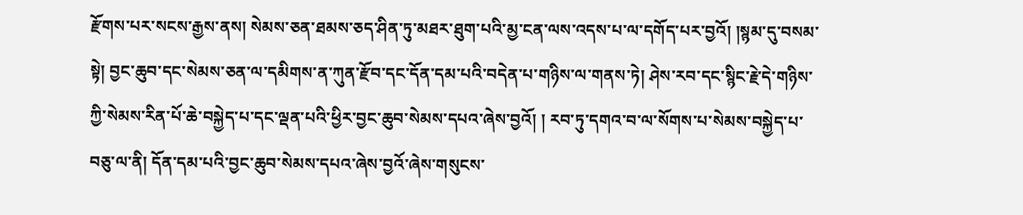རྫོགས་པར་སངས་རྒྱས་ནས། སེམས་ཅན་ཐམས་ཅད་ཤིན་ཏུ་མཐར་ཐུག་པའི་མྱ་ངན་ལས་འདས་པ་ལ་དགོད་པར་བྱའོ། །སྙམ་དུ་བསམ་སྟེ། བྱང་ཆུབ་དང་སེམས་ཅན་ལ་དམིགས་ན་ཀུན་རྫོབ་དང་དོན་དམ་པའི་བདེན་པ་གཉིས་ལ་གནས་ཏེ། ཤེས་རབ་དང་སྙིང་རྗེ་དེ་གཉིས་ཀྱི་སེམས་རིན་པོ་ཆེ་བསྐྱེད་པ་དང་ལྡན་པའི་ཕྱིར་བྱང་ཆུབ་སེམས་དཔའ་ཞེས་བྱའོ། ། རབ་ཏུ་དགའ་བ་ལ་སོགས་པ་སེམས་བསྐྱེད་པ་བཅུ་ལ་ནི། དོན་དམ་པའི་བྱང་ཆུབ་སེམས་དཔའ་ཞེས་བྱའོ་ཞེས་གསུངས་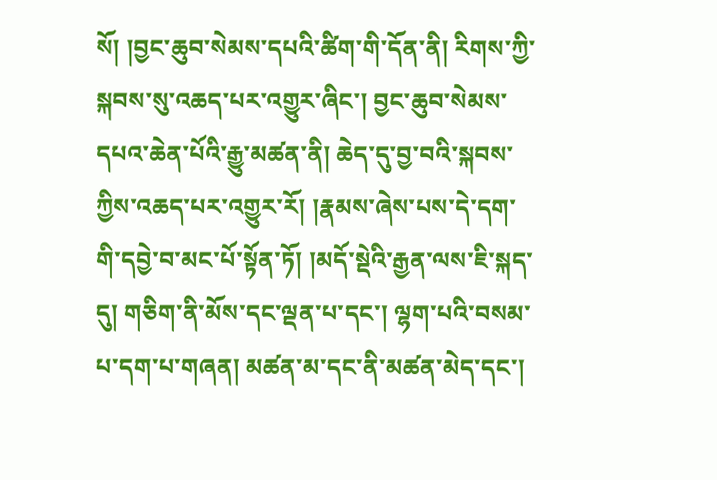སོ། །བྱང་ཆུབ་སེམས་དཔའི་ཚིག་གི་དོན་ནི། རིགས་ཀྱི་སྐབས་སུ་འཆད་པར་འགྱུར་ཞིང་། བྱང་ཆུབ་སེམས་དཔའ་ཆེན་པོའི་རྒྱུ་མཚན་ནི། ཆེད་དུ་བྱ་བའི་སྐབས་ཀྱིས་འཆད་པར་འགྱུར་རོ། །རྣམས་ཞེས་པས་དེ་དག་གི་དབྱེ་བ་མང་པོ་སྟོན་ཏོ། །མདོ་སྡེའི་རྒྱན་ལས་ཇི་སྐད་དུ། གཅིག་ནི་མོས་དང་ལྡན་པ་དང་། ལྷག་པའི་བསམ་པ་དག་པ་གཞན། མཚན་མ་དང་ནི་མཚན་མེད་དང་།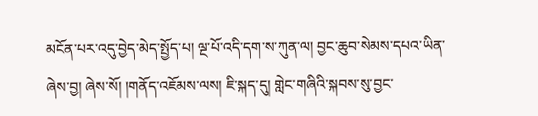མངོན་པར་འདུ་བྱེད་མེད་སྤྱོད་པ། ལྔ་པོ་འདི་དག་ས་ཀུན་ལ། བྱང་ཆུབ་སེམས་དཔའ་ཡིན་ཞེས་བྱ། ཞེས་སོ། །གནོད་འཇོམས་ལས། ཇི་སྐད་དུ། གླེང་གཞིའི་སྐབས་སུ་བྱང་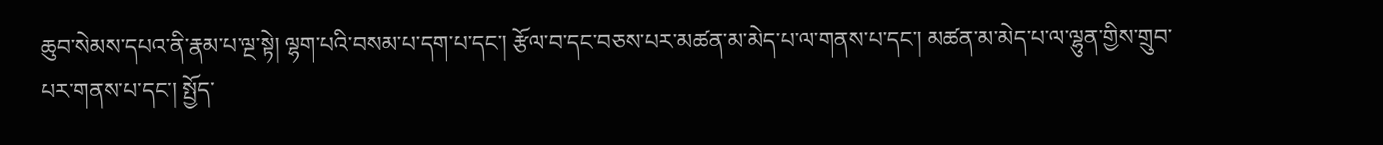ཆུབ་སེམས་དཔའ་ནི་རྣམ་པ་ལྔ་སྟེ། ལྷག་པའི་བསམ་པ་དག་པ་དང་། རྩོལ་བ་དང་བཅས་པར་མཚན་མ་མེད་པ་ལ་གནས་པ་དང་། མཚན་མ་མེད་པ་ལ་ལྷུན་གྱིས་གྲུབ་པར་གནས་པ་དང་། སྤྱོད་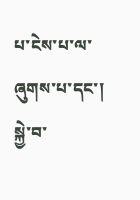པ་ངེས་པ་ལ་ཞུགས་པ་དང་། སྐྱེ་བ་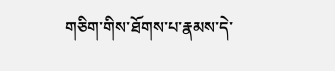གཅིག་གིས་ཐོགས་པ་རྣམས་དེ་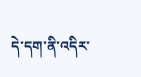དེ་དག་ནི་འདིར་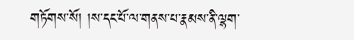གཏོགས་སོ། །ས་དང་པོ་ལ་གནས་པ་རྣམས་ནི་ལྷག་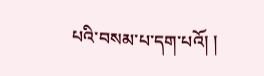པའི་བསམ་པ་དག་པའོ། །